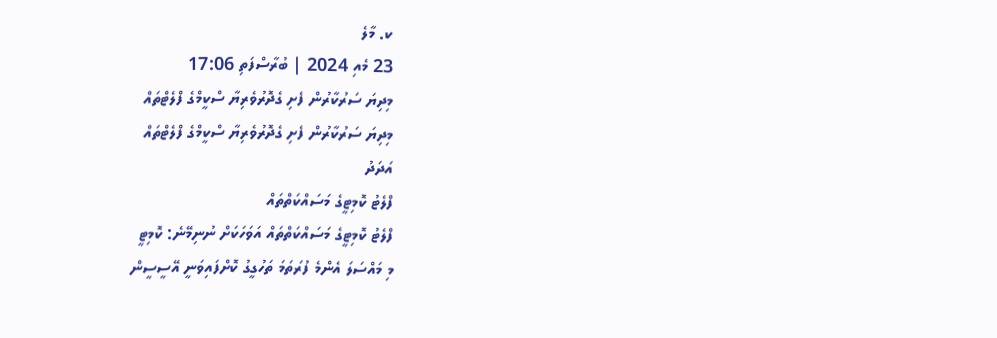ކ. މާލެ
23 މެއި 2024 | ބުރާސްފަތި 17:06
މިދިޔަ ސަރުކާރުން ފެށި ގެދޮރުވެރިޔާ ސްކީމްގެ ފްލެޓްތައް
މިދިޔަ ސަރުކާރުން ފެށި ގެދޮރުވެރިޔާ ސްކީމްގެ ފްލެޓްތައް
އަދަދު
ފްލެޓު ކޮމިޓީގެ މަސައްކަތްތައް
ފްލެޓު ކޮމިޓީގެ މަސައްކަތްތައް އަވަހަކަށް ނުނިމޭނެ: ކޮމިޓީ
މި މައްސަލަ އެންމެ ފުރަތަމަ ތަހުގީގު ކޮށްފައިވަނީ އޭސީސީން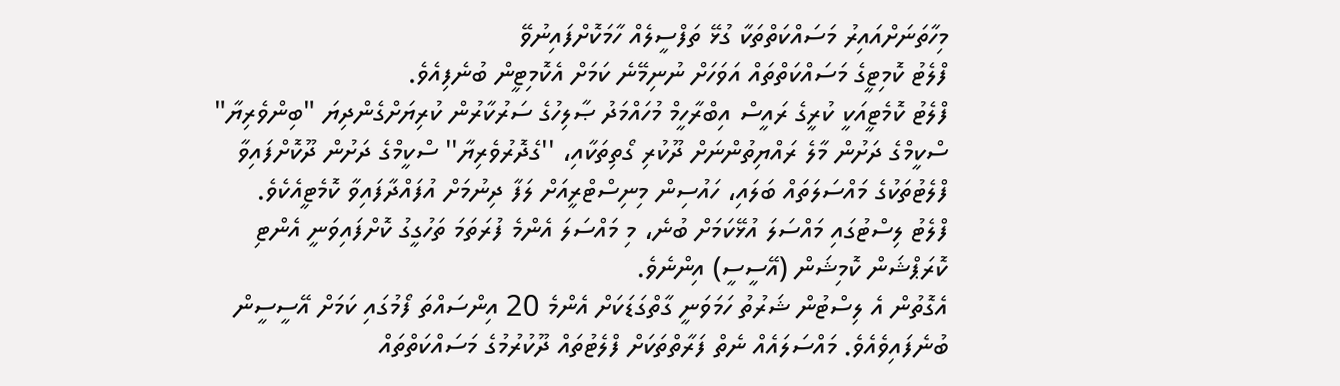މިހާތަނަށްއައިރު މަސައްކަތްތަކާ ގުޅޭ ތަފްސީލެއް ހާމަކޮށްފައިނުވޭ
ފްލެޓު ކޮމިޓީގެ މަސައްކަތްތައް އަވަހަށް ނުނިމޭނެ ކަމަށް އެކޮމިޓީން ބުނެފިއެވެ.
ފްލެޓު ކޮމެޓީއަކީ ކުރީގެ ރައީސް އިބްރާހީމް މުހައްމަދު ޞާލިހުގެ ސަރުކާރުން ކުރިޔަށްގެންދިޔަ "ބިންވެރިޔާ" ސްކީމްގެ ދަށުން މާލެ ރައްޔިތުންނަށް ދޫކުރި ގޯތިތަކާއި، ''ގެދޮރުވެރިޔާ'' ސްކީމްގެ ދަށުން ދޫކޮށްފައިވާ ފްލެޓުތަކުގެ މައްސަލަތައް ބަލައި، ހައުސިން މިނިސްޓްރީއަށް ލަފާ ދިނުމަށް އުފައްދާފައިވާ ކޮމެޓީއެކެވެ.
ފްލެޓު ލިސްޓުގައި މައްސަލަ އުޅޭކަމަށް ބުނެ، މި މައްސަލަ އެންމެ ފުރަތަމަ ތަހުގީގު ކޮށްފައިވަނީ އެންޓި ކޮރަޕްޝަން ކޮމިޝަން (އޭސީސީ) އިންނެވެ.
އެގޮތުން އެ ލިސްޓުން ޝަރުތު ހަމަވަނީ ގާތްގަޑަކަށް އެންމެ 20 އިންސައްތަ ފޯމުގައި ކަމަށް އޭސީސީން ބުނެފައިވެއެވެ. މައްސަލައެއް ނެތް ފަރާތްތަކަށް ފްލެޓުތައް ދޫކުރުމުގެ މަސައްކަތްތައް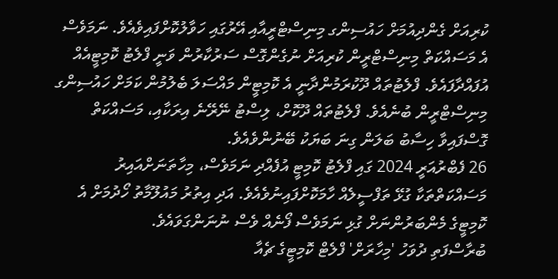ކުރިއަށް ގެންދިއުމަށް ހައުސިންގ މިނިސްޓްރީއާއި އޭރުގައި ހަވާލުކޮށްފައިވެއެވެ. ނަމަވެސް އެ މަސައްކަތް މިނިސްޓްރީން ކުރިއަށް ނުގެންގޮސް ސަރުކާރުން ވަނީ ފްލެޓު ކޮމިޓީއެއް އުފައްދާފައެވެ. ފްލެޓުތައް ދޫކުރަމުންދާނީ އެ ކޮމިޓީން މައްސަލަ ބެލުމުން ކަމަށް ހައުސިންގ މިނިސްޓްރީން ބުނެއެވެ. ފްލެޓުތައް ދޫކޮށް، ލިސްޓު ނޭރޭނެ އިރަކާއި، މަސައްކަތް ގޮސްފައިވާ ހިސާބު ބަލަން ގިނަ ބަޔަކު ބޭނުންވެއެވެ.
26 ފެބްރުއަރީ 2024 ގައި ފްލެޓު ކޮމިޓީ އުފެއްދި ނަމަވެސް، މިހާތަނަށްއައިރު މަސައްކަތްތަކާ ގުޅޭ ތަފްސީލެއް ހާމަކޮށްފައިނުވެއެވެ. އަދި އިތުރު މައުލޫމާތު ހޯދުމަށް އެ ކޮމިޓީގެ މެންބަރުންނަށް ގުޅި ނަމަވެސް ފޯނެއް ވެސް ނުނަންގަވައެވެ.
ބުރާސްފަތި ދުވަހު 'މިހާރަށް' ފްލެޓް ކޮމިޓީގެ ޗެއާ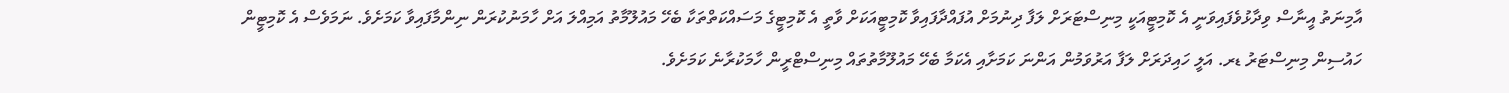އާމިނަތު އީނާސް ވިދާޅުވެފައިވަނީ އެ ކޮމިޓީއަކީ މިނިސްޓަރަށް ލަފާ ދިނުމަށް އުފައްދާފައިވާ ކޮމިޓީއަކަށް ވާތީ އެ ކޮމިޓީގެ މަސައްކަތްތަކާ ބެހޭ މައުލޫމާތު އަމިއްލަ އަށް ހާމަނުކުރަން ނިންމާފައިވާ ކަމަށެވެ. ނަމަވެސް އެ ކޮމިޓީން ހައުސިން މިނިސްޓަރު ޑރ. އަލީ ހައިދަރަށް ލަފާ އަރުވަމުން އަންނަ ކަމަށާއި އެކަމާ ބެހޭ މައުލޫމާތުތައް މިނިސްޓްރީން ހާމަކުރާނެ ކަމަށެވެ.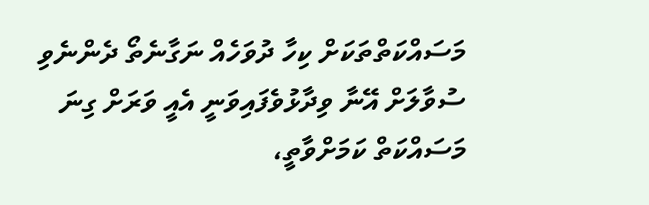މަސައްކަތްތަކަށް ކިހާ ދުވަހެއް ނަގާނެތޯ ދެންނެވި ސުވާލަށް އޭނާ ވިދާޅުވެފައިވަނީ އެއީ ވަރަށް ގިނަ މަސައްކަތް ކަމަށްވާތީ،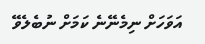އަވަހަށް ނިމެނޭނެ ކަމަށް ނުބެލެވޭ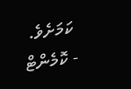ކަމަށެވެ.
- ކޮމެންޓް